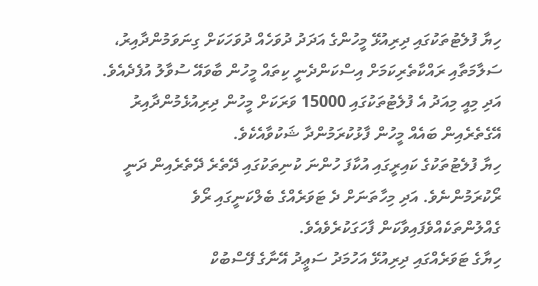ހިޔާ ފުލެޓުތަކުގައި ދިރިއުޅޭ މީހުންގެ އަދަދު ދުވަހެއް ދުވަހަކަށް ގިނަވަމުންދާއިރު، ސަލާމަތާއި ރައްކާތެރިކަމަށް އިސްކަންދެނީ ކިތައް މީހުން ބާވައޭ ސުވާލު އުފެދެއެވެ. އަދި މިއީ މިއަދު އެ ފުލެޓުތަކުގައި 15000 ވަރަކަށް މީހުން ދިރިއުޅެމުންދާއިރު އޭގެތެރެއިން ބައެއް މީހުން ފާޅުކުރަމުންދާ ޝަކުވާއެކެވެ.
ހިޔާ ފުލެޓުތަކުގެ ކައިރީގައި އުކާފަ ހުންނަ ކުނިތަކުގައި ދޭތެރެ ދޭތެރެއިން ދަނީ ރޯކުރަމުންނެވެ. އަދި މިހާތަނަށް ދެ ޓަވަރެއްގެ ބެލްކަނީގައި ރޯވެ ގެއްލުންތަކެއްވެފައިވާކަން ފާހަގަކުރެވެއެވެ.
ހިޔާގެ ޓަވަރެއްގައި ދިރިއުޅޭ އަހުމަދު ސަޢީދު އޭނާގެ ފޭސްބުކް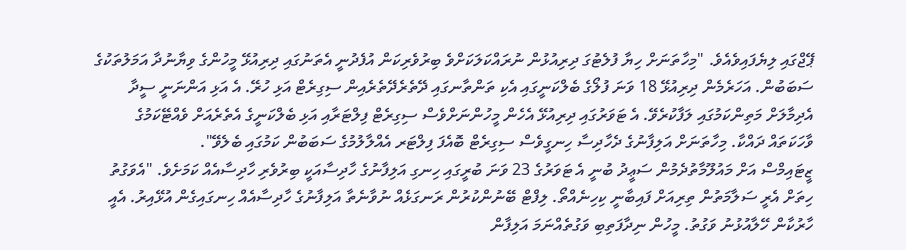ޕޭޖްގައި ލިޔެފައިވެއެވެ. "މިހާތަނަށް ހިޔާ ފުލެޓުގަ ދިރިއުޅުން ނުރައްކަލަކަށްވެ ބިރުވެރިކަން އުފެދުނީ އެތަނުގައި ދިރިއުޅޭ މީހުންގެ ވިޔާނުދާ އަމަލުތަކުގެ ސަބަބުން. އަހަރެމެން ދިރިއުޅޭ 18 ވަނަ ފުލޯގެ ބެލްކަނީގައި އެކި ތަންތާނގައި ދޭތެރެދޭތެރެއިން ސިގިރެޓް އަޅި ހުރޭ. އެ އަޅި އަންނަނީ ސީދާ އެދިމާލަށް މަތިންކަމުގައި ލަފާކުރެވޭ. އެ ޓަވަރުގައި ދިރިއުޅޭ އެހެން މީހުންނަށްވެސް ސިގިރެޓް ފިލްޓަރާއި އަޅި ބެލްކަނީގެ އެތެރެއަށް ވެއްޓޭކަމުގެ ވާހަކަތައް ދައްކާ. މިހާތަނަށް އަލިފާނުގެ ދެހާދިސާ ހިނގީވެސް ސިގިރެޓް ބޮއެފަ ފިލްޓަރ އެއްލާލުމުގެ ސަބަބުން ކަމުގައި ބެލެވޭ".
ޒީޓައިމްސް އަށް މައުލޫމާތުދެމުން ސަޢީދު ބުނީ އެ ޓަވަރުގެ 23 ވަނަ ބުރީގައި ހިނގި އަލިފާނުގެ ހާދިސާއަކީ ބިރުވެރި ހާދިސާއެއް ކަމަށެވެ. "އެވަގުތު ހިތަށް އެރީ ސަލާމަތުން ތިރިއަށް ފައިބާނީ ކިހިނެއްތޯ. ލިފްޓް ބޭނުންކުރުން ރަނގަޅެއް ނުވާނެތާ އަލިފާނުގެ ހާދިސާއެއް ހިނގައިގެން އުޅޭއިރު. އެއީ ހާރުކާން ހޭލާއުޅުނު ވަގުތު. މީހުން ނިދާފަތިބި ވަގުތެއްނަމަ އަލިފާން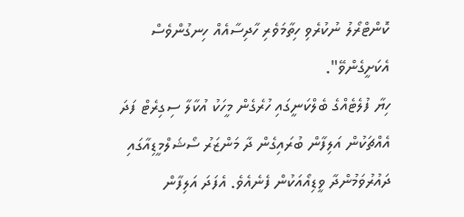ކޮންޓްރޯލު ނުކުރެވި ހިތާމަވެރި ހާދިސާއެއް ހިނގުންވެސް އެކަށީގެންވޭ".
ހިޔާ ފުލެޓެއްގެ ބެލްކަނީގައި ހުރެގެން މީހަކު އުކާލާ ސިގިރެޓް ފަދަ އެއްޗަކުން އަލިފާން ބުރައިގެން ދާ މަންޒަރު ސޯޝަލްމީޑިއާގައި ދައުރުވަމުންދާ ވީޑިއޯއަކުން ފެނެއެވެ. އެފަދަ އަލިފާން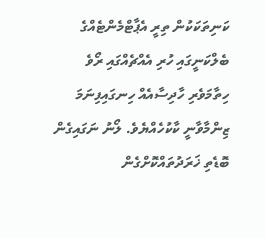ކަނިތަކަކުން ތިރީ އެޕާޓްމެންޓެއްގެ ބެލްކަނީގައި ހުރި އެއްޗެއްގައި ރޯވެ ހިތާމަވެރި ހާދިސާއެއް ހިނގައިފިނަމަ ޒިންމާވާނީ ކާކުހެއްޔެވެ. ލޯނު ނަގައިގެން ބޮޑެތި ޚަރަދުތައްކޮށްގެން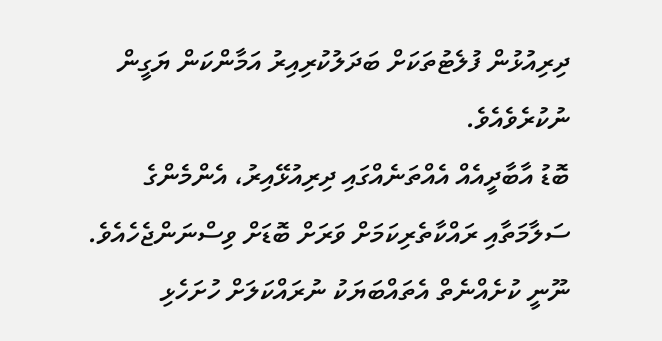ދިރިއުޅުން ފުލެޓުތަކަށް ބަދަލުކުރިއިރު އަމާންކަން ޔަގީން ނުކުރެވެއެވެ.
ބޮޑު އާބާދީއެއް އެއްތަނެއްގައި ދިރިއުޅޭއިރު، އެންމެންގެ ސަލާމަތާއި ރައްކާތެރިކަމަށް ވަރަށް ބޮޑަށް ވިސްނަންޖެހެއެވެ. ނޫނީ ކުށެއްނެތް އެތައްބަޔަކު ނުރައްކަލަށް ހުށަހެޅި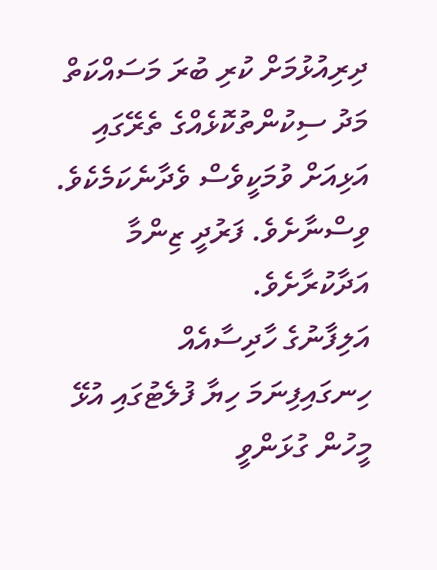ދިރިއުޅުމަށް ކުރި ބުރަ މަސައްކަތް މަދު ސިކުންތުކޮޅެއްގެ ތެރޭގައި އަޅިއަށް ވުމަކީވެސް ވެދާނެކަމެކެވެ. ވިސްނާށެވެ. ފަރުދީ ޒިންމާ އަދާކުރާށެވެ.
އަލިފާނުގެ ހާދިސާއެއް ހިނގައިފިނަމަ ހިޔާ ފުލެޓުގައި އުޅޭ މީހުން ގުޅަންވީ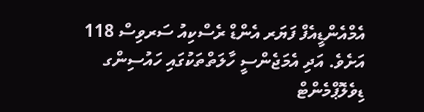އެމްއެންޑީއެފް ފަޔަރ އެންޑް ރެސްކިއު ސަރވިސް 118 އަށެވެ. އަދި އެމަޖެންސީ ހާލަތްތަކުގައި ހައުސިންގ ޑިވެލޮޕްމެންޓް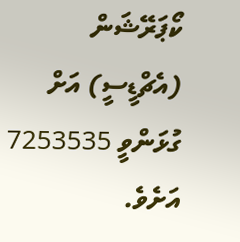ކޯޕަރޭޝަން (އެޗްޑީސީ) އަށް ގުޅަންވީ 7253535 އަށެވެ.